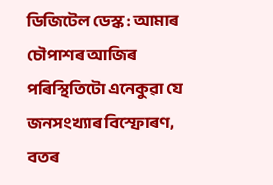ডিজিটেল ডেস্ক : আমাৰ চৌপাশৰ আজিৰ পৰিস্থিতিটো এনেকুৱা যে জনসংখ্যাৰ বিস্ফোৰণ, বতৰ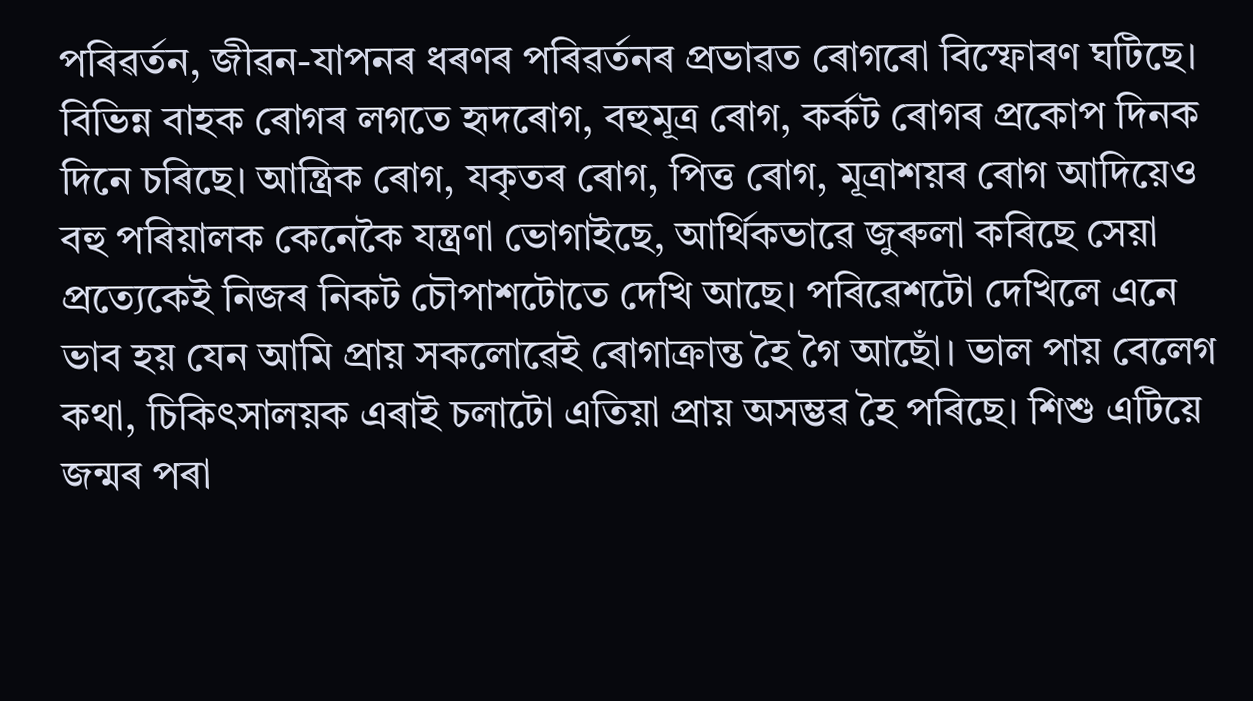পৰিৱৰ্তন, জীৱন-যাপনৰ ধৰণৰ পৰিৱৰ্তনৰ প্ৰভাৱত ৰোগৰো বিস্ফোৰণ ঘটিছে। বিভিন্ন বাহক ৰোগৰ লগতে হৃদৰোগ, বহুমূত্ৰ ৰোগ, কৰ্কট ৰোগৰ প্রকোপ দিনক দিনে চৰিছে। আন্ত্ৰিক ৰোগ, যকৃতৰ ৰোগ, পিত্ত ৰোগ, মূত্রাশয়ৰ ৰোগ আদিয়েও বহু পৰিয়ালক কেনেকৈ যন্ত্রণা ভোগাইছে, আর্থিকভাৱে জুৰুলা কৰিছে সেয়া প্রত্যেকেই নিজৰ নিকট চৌপাশটোতে দেখি আছে। পৰিৱেশটো দেখিলে এনে ভাব হয় যেন আমি প্রায় সকলোৱেই ৰোগাক্রান্ত হৈ গৈ আছোঁ। ভাল পায় বেলেগ কথা, চিকিৎসালয়ক এৰাই চলাটো এতিয়া প্রায় অসম্ভৱ হৈ পৰিছে। শিশু এটিয়ে জন্মৰ পৰা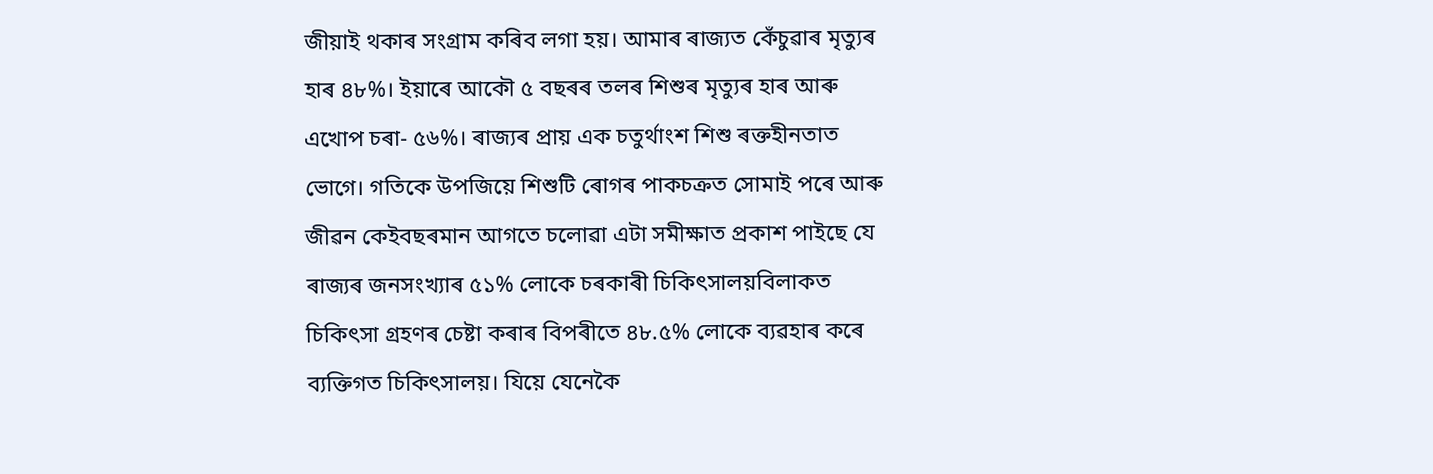জীয়াই থকাৰ সংগ্ৰাম কৰিব লগা হয়। আমাৰ ৰাজ্যত কেঁচুৱাৰ মৃত্যুৰ হাৰ ৪৮%। ইয়াৰে আকৌ ৫ বছৰৰ তলৰ শিশুৰ মৃত্যুৰ হাৰ আৰু এখোপ চৰা- ৫৬%। ৰাজ্যৰ প্ৰায় এক চতুর্থাংশ শিশু ৰক্তহীনতাত ভোগে। গতিকে উপজিয়ে শিশুটি ৰোগৰ পাকচক্ৰত সোমাই পৰে আৰু জীৱন কেইবছৰমান আগতে চলোৱা এটা সমীক্ষাত প্রকাশ পাইছে যে ৰাজ্যৰ জনসংখ্যাৰ ৫১% লোকে চৰকাৰী চিকিৎসালয়বিলাকত চিকিৎসা গ্ৰহণৰ চেষ্টা কৰাৰ বিপৰীতে ৪৮.৫% লোকে ব্যৱহাৰ কৰে ব্যক্তিগত চিকিৎসালয়। যিয়ে যেনেকৈ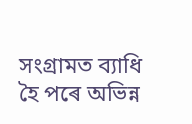সংগ্রামত ব্যাধি হৈ পৰে অভিন্ন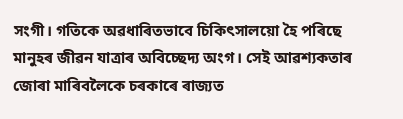সংগী। গতিকে অৱধাৰিতভাবে চিকিৎসালয়ো হৈ পৰিছে মানুহৰ জীৱন যাত্ৰাৰ অবিচ্ছেদ্য অংগ। সেই আৱশ্যকতাৰ জোৰা মাৰিবলৈকে চৰকাৰে ৰাজ্যত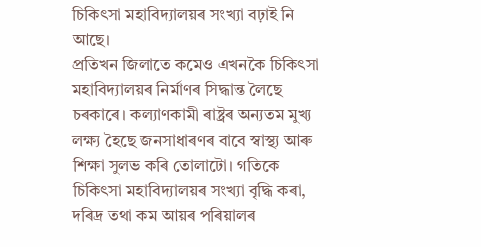চিকিৎসা মহাবিদ্যালয়ৰ সংখ্যা বঢ়াই নি আছে।
প্রতিখন জিলাতে কমেও এখনকৈ চিকিৎসা মহাবিদ্যালয়ৰ নিৰ্মাণৰ সিদ্ধান্ত লৈছে চৰকাৰে। কল্যাণকামী ৰাষ্ট্ৰৰ অন্যতম মুখ্য লক্ষ্য হৈছে জনসাধাৰণৰ বাবে স্বাস্থ্য আৰু শিক্ষা সুলভ কৰি তোলাটো। গতিকে চিকিৎসা মহাবিদ্যালয়ৰ সংখ্যা বৃদ্ধি কৰা, দৰিদ্ৰ তথা কম আয়ৰ পৰিয়ালৰ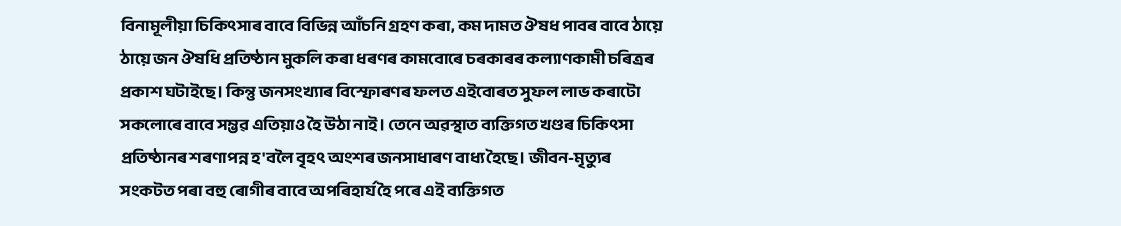বিনামূলীয়া চিকিৎসাৰ বাবে বিভিন্ন আঁচনি গ্ৰহণ কৰা, কম দামত ঔষধ পাবৰ বাবে ঠায়ে ঠায়ে জন ঔষধি প্রতিষ্ঠান মুকলি কৰা ধৰণৰ কামবোৰে চৰকাৰৰ কল্যাণকামী চৰিত্ৰৰ প্ৰকাশ ঘটাইছে। কিন্তু জনসংখ্যাৰ বিস্ফোৰণৰ ফলত এইবোৰত সুফল লাভ কৰাটো সকলোৰে বাবে সম্ভৱ এতিয়াও হৈ উঠা নাই। তেনে অৱস্থাত ব্যক্তিগত খণ্ডৰ চিকিৎসা প্রতিষ্ঠানৰ শৰণাপন্ন হ'বলৈ বৃহৎ অংশৰ জনসাধাৰণ বাধ্য হৈছে। জীবন-মৃত্যুৰ সংকটত পৰা বহু ৰোগীৰ বাবে অপৰিহাৰ্য হৈ পৰে এই ব্যক্তিগত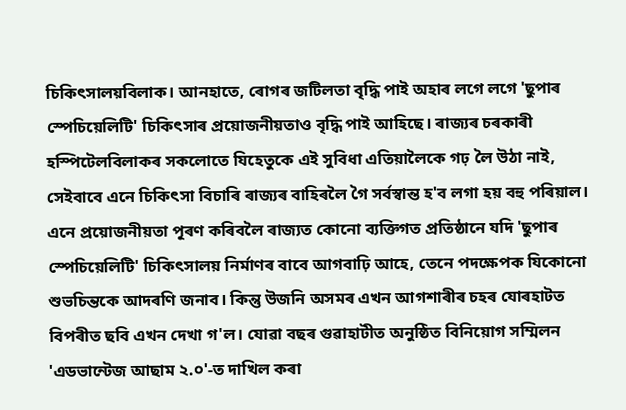চিকিৎসালয়বিলাক। আনহাতে, ৰোগৰ জটিলতা বৃদ্ধি পাই অহাৰ লগে লগে 'ছুপাৰ স্পেচিয়েলিটি' চিকিৎসাৰ প্ৰয়োজনীয়তাও বৃদ্ধি পাই আহিছে। ৰাজ্যৰ চৰকাৰী হস্পিটেলবিলাকৰ সকলোতে যিহেতুকে এই সুবিধা এতিয়ালৈকে গঢ় লৈ উঠা নাই, সেইবাবে এনে চিকিৎসা বিচাৰি ৰাজ্যৰ বাহিৰলৈ গৈ সর্বস্বান্ত হ'ব লগা হয় বহু পৰিয়াল। এনে প্রয়োজনীয়তা পূৰণ কৰিবলৈ ৰাজ্যত কোনো ব্যক্তিগত প্রতিষ্ঠানে যদি 'ছুপাৰ স্পেচিয়েলিটি' চিকিৎসালয় নিৰ্মাণৰ বাবে আগবাঢ়ি আহে, তেনে পদক্ষেপক যিকোনো শুভচিন্তকে আদৰণি জনাব। কিন্তু উজনি অসমৰ এখন আগশাৰীৰ চহৰ যোৰহাটত বিপৰীত ছবি এখন দেখা গ'ল। যোৱা বছৰ গুৱাহাটীত অনুষ্ঠিত বিনিয়োগ সম্মিলন 'এডভান্টেজ আছাম ২.০'-ত দাখিল কৰা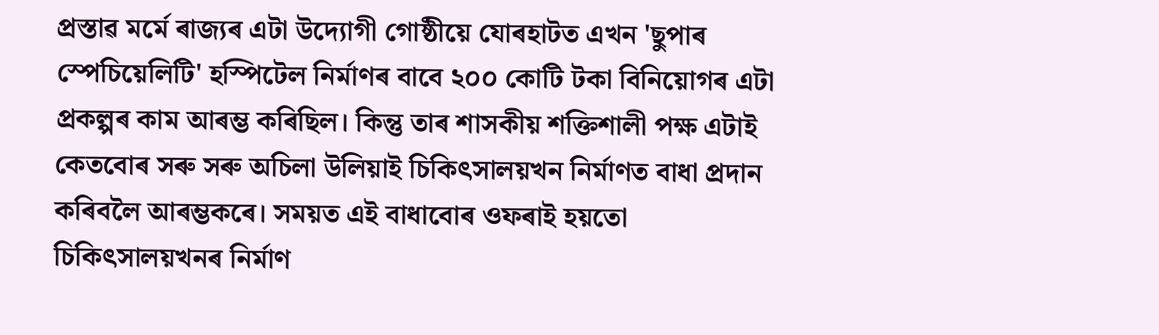প্ৰস্তাৱ মৰ্মে ৰাজ্যৰ এটা উদ্যোগী গোষ্ঠীয়ে যোৰহাটত এখন 'ছুপাৰ স্পেচিয়েলিটি' হস্পিটেল নিৰ্মাণৰ বাবে ২০০ কোটি টকা বিনিয়োগৰ এটা প্ৰকল্পৰ কাম আৰম্ভ কৰিছিল। কিন্তু তাৰ শাসকীয় শক্তিশালী পক্ষ এটাই কেতবোৰ সৰু সৰু অচিলা উলিয়াই চিকিৎসালয়খন নির্মাণত বাধা প্রদান কৰিবলৈ আৰম্ভকৰে। সময়ত এই বাধাবোৰ ওফৰাই হয়তো চিকিৎসালয়খনৰ নিৰ্মাণ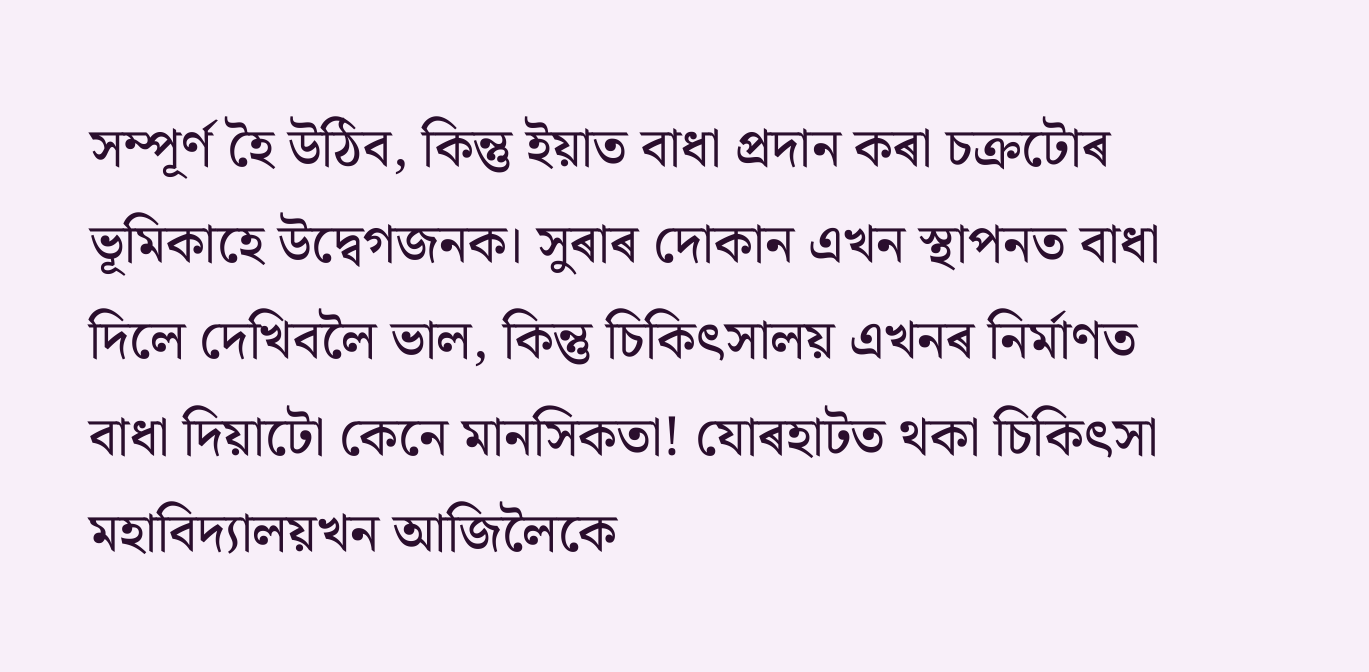সম্পূর্ণ হৈ উঠিব, কিন্তু ইয়াত বাধা প্ৰদান কৰা চক্ৰটোৰ ভূমিকাহে উদ্বেগজনক। সুৰাৰ দোকান এখন স্থাপনত বাধা দিলে দেখিবলৈ ভাল, কিন্তু চিকিৎসালয় এখনৰ নির্মাণত বাধা দিয়াটো কেনে মানসিকতা! যোৰহাটত থকা চিকিৎসা মহাবিদ্যালয়খন আজিলৈকে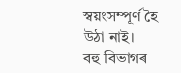স্বয়ংসম্পূর্ণ হৈ উঠা নাই।
বহু বিভাগৰ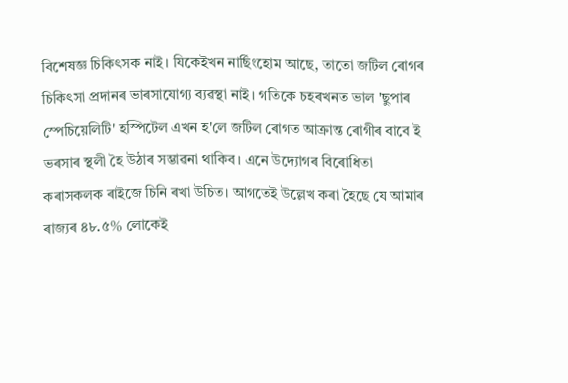বিশেষজ্ঞ চিকিৎসক নাই। যিকেইখন নাৰ্ছিংহোম আছে, তাতো জটিল ৰোগৰ চিকিৎসা প্ৰদানৰ ভাৰসাযোগ্য ব্যৱস্থা নাই। গতিকে চহৰখনত ভাল 'ছুপাৰ স্পেচিয়েলিটি' হস্পিটেল এখন হ'লে জটিল ৰোগত আক্রান্ত ৰোগীৰ বাবে ই ভৰসাৰ স্থলী হৈ উঠাৰ সম্ভাৱনা থাকিব। এনে উদ্যোগৰ বিৰোধিতা কৰাসকলক ৰাইজে চিনি ৰখা উচিত। আগতেই উল্লেখ কৰা হৈছে যে আমাৰ ৰাজ্যৰ ৪৮.৫% লোকেই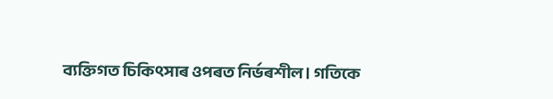ব্যক্তিগত চিকিৎসাৰ ওপৰত নিৰ্ভৰশীল। গতিকে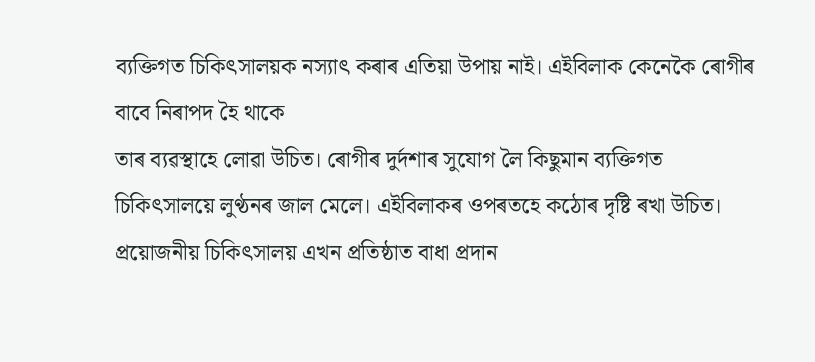ব্যক্তিগত চিকিৎসালয়ক নস্যাৎ কৰাৰ এতিয়া উপায় নাই। এইবিলাক কেনেকৈ ৰোগীৰ বাবে নিৰাপদ হৈ থাকে
তাৰ ব্যৱস্থাহে লোৱা উচিত। ৰোগীৰ দুৰ্দশাৰ সুযোগ লৈ কিছুমান ব্যক্তিগত চিকিৎসালয়ে লুণ্ঠনৰ জাল মেলে। এইবিলাকৰ ওপৰতহে কঠোৰ দৃষ্টি ৰখা উচিত। প্রয়োজনীয় চিকিৎসালয় এখন প্রতিষ্ঠাত বাধা প্রদান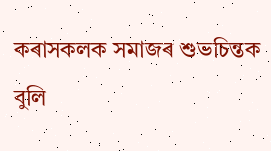কৰাসকলক সমাজৰ শুভচিন্তক বুলি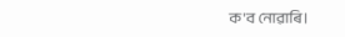ক'ব নোৱাৰি।